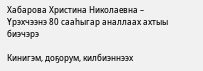Хабарова Христина Николаевна – Үрэхчээнэ 80 сааһыгар аналлаах ахтыы биэчэрэ

Кинигэм, доҕорум, килбиэннээх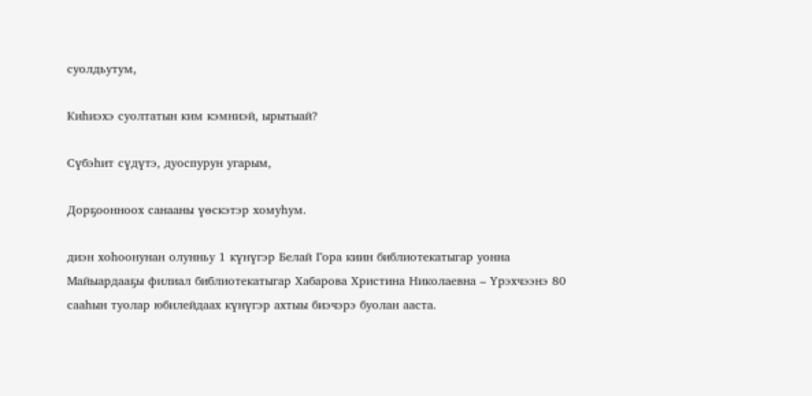суолдьутум,

Киһиэхэ суолтатын ким кэмниэй, ырытыай?

Сүбэһит сүдүтэ, дуоспурун угарым,

Дорҕоонноох санааны үөскэтэр хомуһум.

диэн хоһоонунан олунньу 1 күнүгэр Белай Гора киин библиотекатыгар уонна Майыардааҕы филиал библиотекатыгар Хабарова Христина Николаевна – Үрэхчээнэ 80 сааһын туолар юбилейдаах күнүгэр ахтыы биэчэрэ буолан ааста.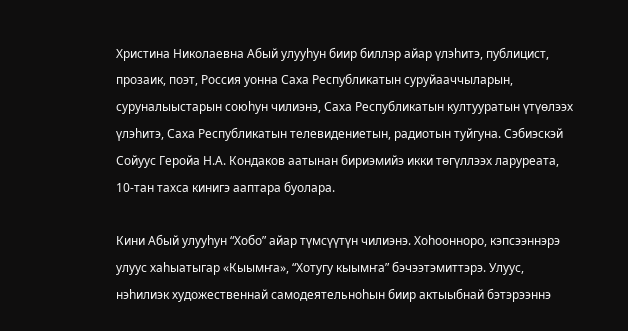Христина Николаевна Абый улууһун биир биллэр айар үлэһитэ, публицист, прозаик, поэт, Россия уонна Саха Республикатын суруйааччыларын, суруналыыстарын союһун чилиэнэ, Саха Республикатын култууратын үтүөлээх үлэһитэ, Саха Республикатын телевидениетын, радиотын туйгуна. Сэбиэскэй Сойуус Геройа Н.А. Кондаков аатынан бириэмийэ икки төгүллээх ларуреата, 10-тан тахса кинигэ ааптара буолара.

Кини Абый улууһун “Хобо” айар түмсүүтүн чилиэнэ. Хоһоонноро, кэпсээннэрэ улуус хаһыатыгар «Кыымҥа», “Хотугу кыымҥа” бэчээтэмиттэрэ. Улуус, нэһилиэк художественнай самодеятельноһын биир актыыбнай бэтэрээннэ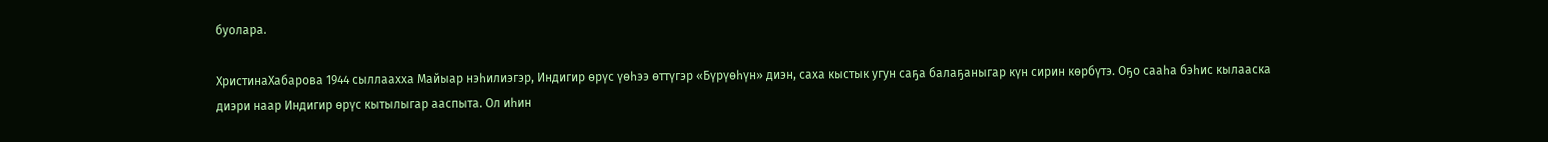буолара.

ХристинаХабарова 1944 сыллаахха Майыар нэһилиэгэр, Индигир өрүс үөһээ өттүгэр «Бүрүөһүн» диэн, саха кыстык угун саҕа балаҕаныгар күн сирин көрбүтэ. Оҕо сааһа бэһис кылааска диэри наар Индигир өрүс кытылыгар ааспыта. Ол иһин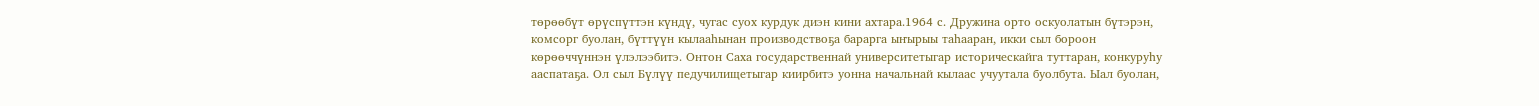төрөөбүт өрүспүттэн күндү, чугас суох курдук диэн кини ахтара.1964 с. Дружина орто оскуолатын бүтэрэн, комсорг буолан, бүттүүн кылааһынан производствоҕа барарга ыҥырыы таһааран, икки сыл бороон көрөөччүннэн үлэлээбитэ. Онтон Саха государственнай университетыгар историческайга туттаран, конкуруһу ааспатаҕа. Ол сыл Бүлүү педучилищетыгар киирбитэ уонна начальнай кылаас учуутала буолбута. Ыал буолан,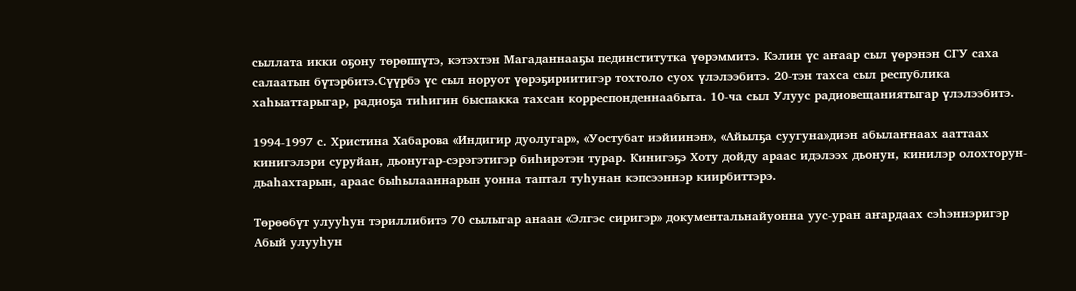сыллата икки оҕону төрөппүтэ, кэтэхтэн Магаданнааҕы пединститутка үөрэммитэ. Кэлин үс аҥаар сыл үөрэнэн СГУ саха салаатын бүтэрбитэ.Сүүрбэ үс сыл норуот үөрэҕириитигэр тохтоло суох үлэлээбитэ. 20-тэн тахса сыл республика хаһыаттарыгар, радиоҕа тиһигин быспакка тахсан корреспонденнаабыта. 10-ча сыл Улуус радиовещаниятыгар үлэлээбитэ.

1994-1997 с. Христина Хабарова «Индигир дуолугар», «Уостубат иэйиинэн», «Айылҕа суугуна»диэн абылаҥнаах ааттаах кинигэлэри суруйан, дьонугар-сэрэгэтигэр биһирэтэн турар. Кинигэҕэ Хоту дойду араас идэлээх дьонун, кинилэр олохторун-дьаһахтарын, араас быһылааннарын уонна таптал туһунан кэпсээннэр киирбиттэрэ.

Төрөөбүт улууһун тэриллибитэ 70 сылыгар анаан «Элгэс сиригэр» документальнайуонна уус-уран аҥардаах сэһэннэригэр Абый улууһун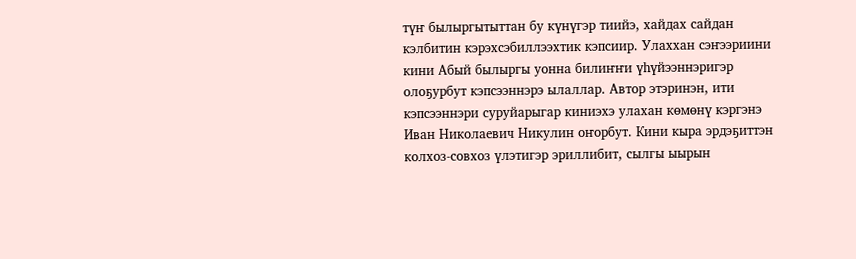түҥ былыргытыттан бу күнүгэр тиийэ, хайдах сайдан кэлбитин кэрэхсэбиллээхтик кэпсиир. Улаххан сэҥээриини кини Абый былыргы уонна билиҥҥи үһүйээннэригэр олоҕурбут кэпсээннэрэ ылаллар. Автор этэринэн, ити кэпсээннэри суруйарыгар киниэхэ улахан көмөнү кэргэнэ Иван Николаевич Никулин оҥорбут. Кини кыра эрдэҕиттэн колхоз-совхоз үлэтигэр эриллибит, сылгы ыырын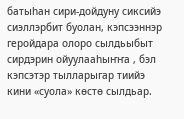батыһан сири-дойдуну сиксийэ сиэллэрбит буолан, кэпсээннэр геройдара олоро сылдьыбыт сирдэрин ойуулааһыҥҥа , бэл кэпсэтэр тылларыгар тиийэ кини «суола» көстө сылдьар.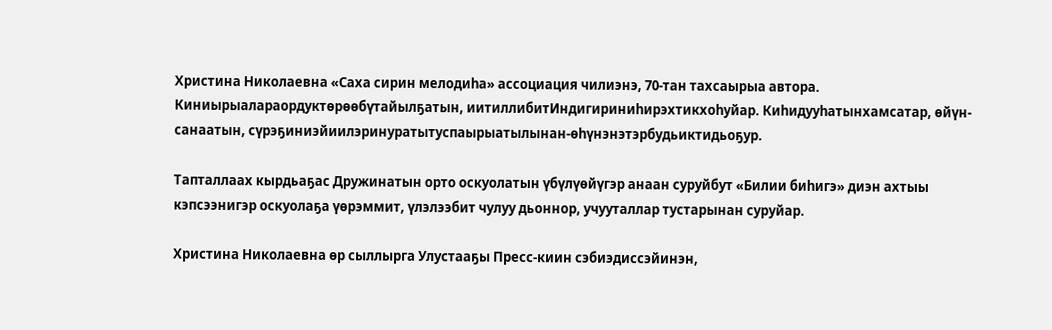Христина Николаевна «Саха сирин мелодиһа» ассоциация чилиэнэ, 70-тан тахсаырыа автора. Киниырыалараордуктөрөөбүтайылҕатын, иитиллибитИндигириниһирэхтикхоһуйар. Киһидууһатынхамсатар, өйүн-санаатын, сүрэҕиниэйиилэринуратытуспаырыатылынан-өһүнэнэтэрбудьиктидьоҕур.

Тапталлаах кырдьаҕас Дружинатын орто оскуолатын үбүлүөйүгэр анаан суруйбут «Билии биһигэ» диэн ахтыы кэпсээнигэр оскуолаҕа үөрэммит, үлэлээбит чулуу дьоннор, учууталлар тустарынан суруйар.

Христина Николаевна өр сыллырга Улустааҕы Пресс-киин сэбиэдиссэйинэн,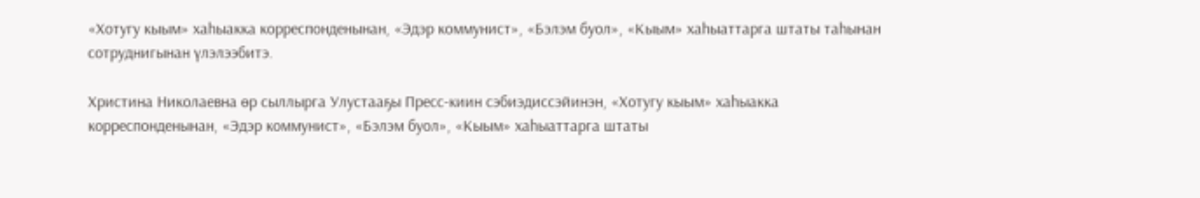«Хотугу кыым» хаһыакка корреспонденынан, «Эдэр коммунист», «Бэлэм буол», «Кыым» хаһыаттарга штаты таһынан сотруднигынан үлэлээбитэ.

Христина Николаевна өр сыллырга Улустааҕы Пресс-киин сэбиэдиссэйинэн, «Хотугу кыым» хаһыакка корреспонденынан, «Эдэр коммунист», «Бэлэм буол», «Кыым» хаһыаттарга штаты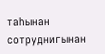таһынан сотруднигынан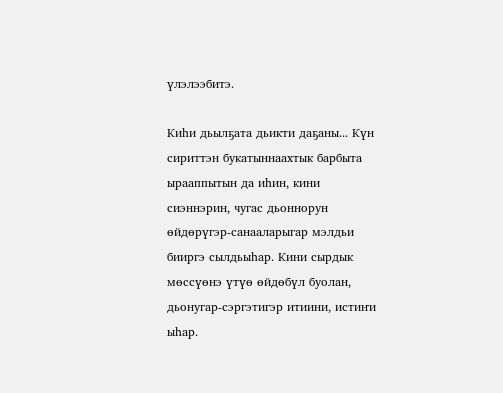үлэлээбитэ.

Киһи дьылҕата дьикти даҕаны... Күн сириттэн букатыннаахтык барбыта ырааппытын да иһин, кини сиэннэрин, чугас дьоннорун өйдөрүгэр-санааларыгар мэлдьи бииргэ сылдьыһар. Кини сырдык мөссүөнэ үтүө өйдөбүл буолан, дьонугар-сэргэтигэр итиини, истиҥи ыһар.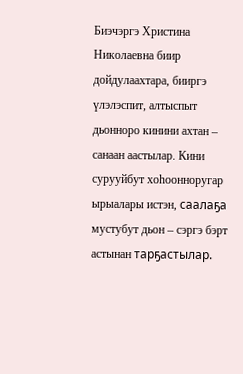Биэчэргэ Христина Николаевна биир дойдулаахтара, бииргэ үлэлэспит, алтыспыт дьонноро кинини ахтан – санаан аастылар. Кини сурууйбут хоһоонноругар ырыалары истэн, саалаҕа мустубут дьон – сэргэ бэрт астынан тарҕастылар.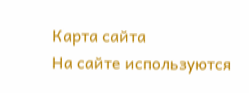Карта сайта
На сайте используются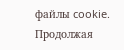файлы cookie. Продолжая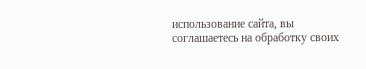использование сайта, вы соглашаетесь на обработку своих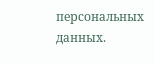персональных данных.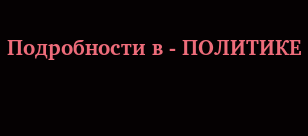Подробности в - ПОЛИТИКЕ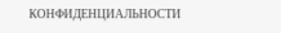КОНФИДЕНЦИАЛЬНОСТИ